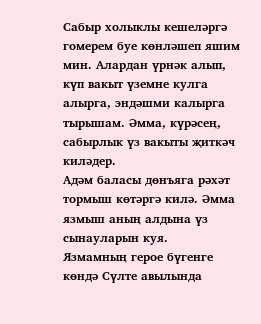Сабыр холыклы кешеләргә гомерем буе көнләшеп яшим мин. Алардан үрнәк алып, күп вакыт үземне кулга алырга, эндәшми калырга тырышам. Әмма, күрәсең, сабырлык үз вакыты җиткәч киләдер.
Адәм баласы дөнъяга рәхәт тормыш көтәргә килә. Әмма язмыш аның алдына үз сынауларын куя.
Язмамның герое бүгенге көндә Сүлте авылында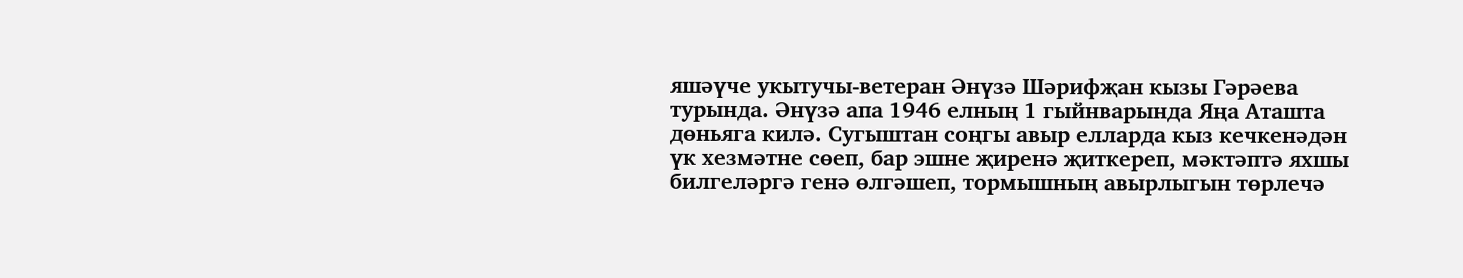яшәүче укытучы-ветеран Әнүзә Шәрифҗан кызы Гәрәева турында. Әнүзә апа 1946 елның 1 гыйнварында Яңа Аташта дөньяга килә. Сугыштан соңгы авыр елларда кыз кечкенәдән үк хезмәтне сөеп, бар эшне җиренә җиткереп, мәктәптә яхшы билгеләргә генә өлгәшеп, тормышның авырлыгын төрлечә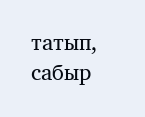татып, сабыр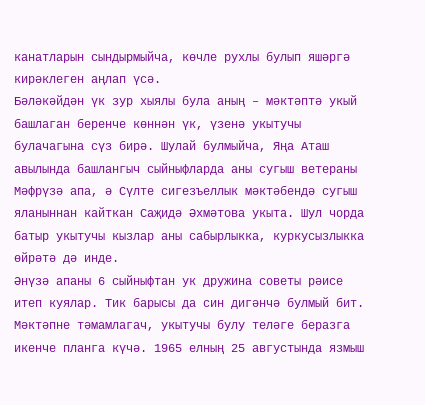канатларын сындырмыйча, көчле рухлы булып яшәргә кирәклеген аңлап үсә.
Бәләкәйдән үк зур хыялы була аның – мәктәптә укый башлаган беренче көннән үк, үзенә укытучы булачагына сүз бирә. Шулай булмыйча, Яңа Аташ авылында башлангыч сыйныфларда аны сугыш ветераны Мәфрүзә апа, ә Сүлте сигезъеллык мәктәбендә сугыш яланыннан кайткан Саҗидә Әхмәтова укыта. Шул чорда батыр укытучы кызлар аны сабырлыкка, куркусызлыкка өйрәтә дә инде.
Әнүзә апаны 6 сыйныфтан ук дружина советы рәисе итеп куялар. Тик барысы да син дигәнчә булмый бит. Мәктәпне тәмамлагач, укытучы булу теләге беразга икенче планга күчә. 1965 елның 25 августында язмыш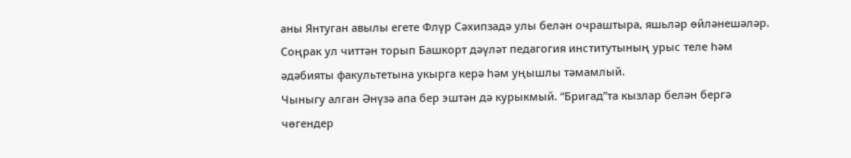аны Янтуган авылы егете Флүр Сәхипзадә улы белән очраштыра, яшьләр өйләнешәләр. Соңрак ул читтән торып Башкорт дәүләт педагогия институтының урыс теле һәм әдәбияты факультетына укырга керә һәм уңышлы тәмамлый.
Чыныгу алган Әнүзә апа бер эштән дә курыкмый. “Бригад”та кызлар белән бергә чөгендер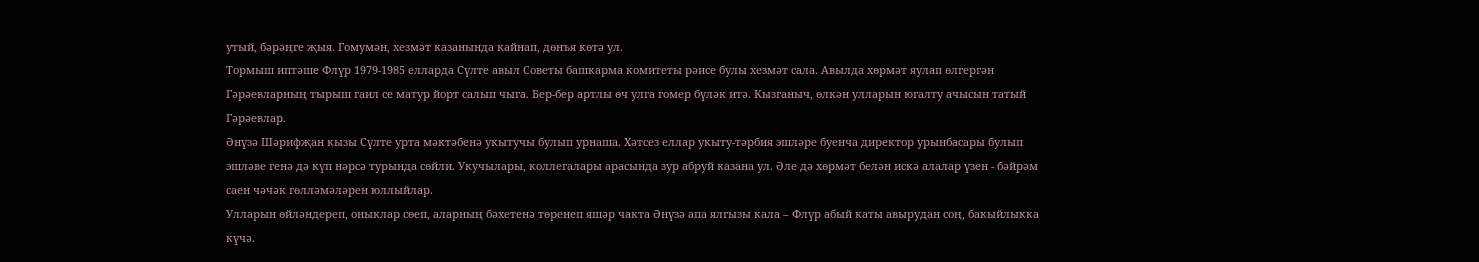утый, бәрәңге җыя. Гомумән, хезмәт казанында кайнап, дөнъя көтә ул.
Тормыш иптәше Флүр 1979-1985 елларда Сүлте авыл Советы башкарма комитеты рәисе булы хезмәт сала. Авылда хөрмәт яулап өлгергән Гәрәевларның тырыш гаил се матур йорт салып чыга. Бер-бер артлы өч улга гомер бүләк итә. Кызганыч, өлкән улларын югалту ачысын татый Гәрәевлар.
Әнүзә Шәрифҗан кызы Сүлте урта мәктәбенә укытучы булып урнаша. Хәтсез еллар укыту-тәрбия эшләре буенча директор урынбасары булып эшләве генә дә күп нәрсә турында сөйли. Укучылары, коллегалары арасында зур абруй казана ул. Әле дә хөрмәт белән искә алалар үзен - бәйрәм саен чәчәк гөлләмәләрен юллыйлар.
Улларын өйләндереп, оныклар сөеп, аларның бәхетенә төренеп яшәр чакта Әнүзә апа ялгызы кала – Флүр абый каты авырудан соң, бакыйлыкка күчә.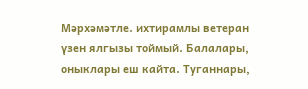Мәрхәмәтле. ихтирамлы ветеран үзен ялгызы тоймый. Балалары, оныклары еш кайта. Туганнары,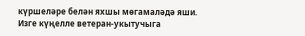күршеләре белән яхшы мөгамаләдә яши. Изге күңелле ветеран-укытучыга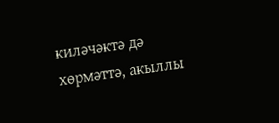киләчәктә дә хөрмәттә, акыллы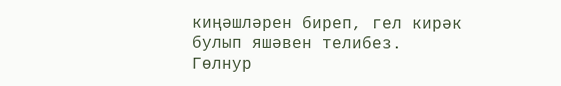киңәшләрен биреп, гел кирәк булып яшәвен телибез.
Гөлнур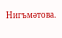Нигъмәтова.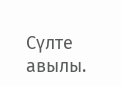Сүлте авылы.